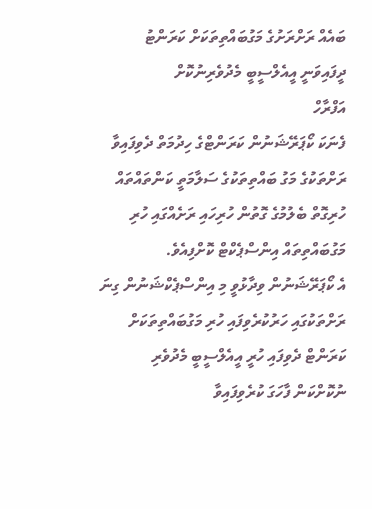ބައެއް ރަށްރަށުގެ މަގުބައްތިތަކަށް ކަރަންޓު ދީފައިވަނީ އީއެލްސީބީ މެދުވެރިނުކޮށް
އަފްރާހް
ފެނަކަ ކޯޕަރޭޝަނުން ކަރަންޓްގެ ހިދުމަތް ދެވިފައިވާ ރަށްތަކުގެ މަގު ބައްތިތަކުގެ ސަލާމަތީ ކަންތައްތައް ހުރިގޮތް ބެލުމުގެ ގޮތުން ހުރިހައި ރަށެއްގައި ހުރި މަގުބައްތިތައް އިންސްޕެކްޓް ކޮށްފިއެވެ.
އެ ކޯޕަރޭޝަނުން ވިދާޅުވީ މި އިންސްޕެކްޝަނުން ގިނަ ރަށްތަކުގައި ހަރުކުރެވިފައި ހުރި މަގުބައްތިތަކަށް ކަރަންޓް ދެވިފައި ހުރީ އީއެލްސީބީ މެދުވެރި ނުކޮށްކަން ފާހަގަ ކުރެވިފައިވާ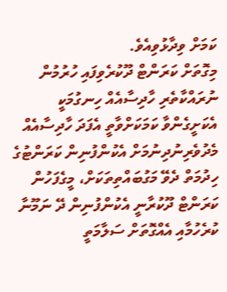ކަމަށް ވިދާޅުވިއެވެ.
މިގޮތަށް ކަރަންޓް ދޫކުރެވިފައި ހުރުމުން ނުރައްކާތެރި ހާދިސާއެއް ހިނގުމަކީ އެކަށީގެންވާ ކަމަކަށްވާތީ އެފަދަ ހާދިސާއެއް މެދުވެރިނުދިނުމަށް އެކުންފުނިން ކަރަންޓުގެ ހިދުމަތް ދެވޭ މަގުބައްތިތަކަށް، މީގެފަހުން ކަރަންޓް ދޫކުރާނީ އެކުންފުނިން ދޭ ނަމޫނާ ކުރެހުމާއި އެއްގޮތަށް ސަލާމަތީ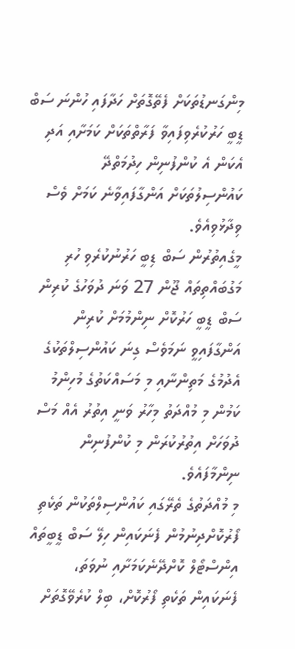މިންގަނޑުތަކަށް ފެތޭގޮތަށް ހަދާފައި ހުންނަ ސަބް ޑީބީ ހަރުކުރެވިފައިވާ ފަރާތްތަކަށް ކަމަށާއި އަދި އެކަން އެ ކުންފުނިން ހިދުމަތްދޭ ކައުންސިލުތަކަށް އަންގާފައިވާނެ ކަމަށް ވެސް ވިދާޅުވިއެވެ.
މީގެއިތުރުން ސަބް ޑިބީ ހަރުނުކުރެވި ހުރި މަގުބައްތިތައް ޖޫން 27 ވަނަ ދުވަހުގެ ކުރިން ސަބް ޑީބީ ހަރުކޮށް ނިންމުމަށް ކުރިން އަންގާފައިވީ ނަމަވެސް ގިނަ ކައުންސިލްތަކުގެ އެދުމުގެ މަތިންނާއި މި މަސައްކަތުގެ މުހިންމު ކަމުން މި މުއްދަތު މިހާރު ވަނީ އިތުރު އެއް މަސް ދުވަހަށް އިތުރުކުރަން މި ކުންފުނިން ނިންމާފައެވެ.
މި މުއްދަތުގެ ތެރޭގައި ކައުންސިލްތަކުން ތަކެތި ފޯރުކޮށްދިނުމުން ފެނަކައިން ހިލޭ ސަބް ޑީބީތައް އިންސްޓޯލް ކޮށްދޭނެކަމަށާއި ނުވަތަ، ފެނަކައިން ތަކެތި ފޯރުކޮށް، ބިލް ކުރެވޭގޮތަށް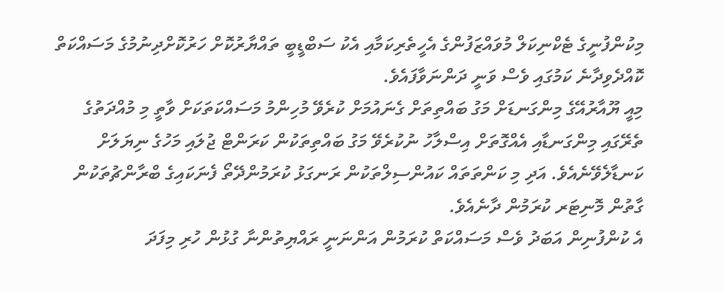މިކުންފުނީގެ ޓެކްނިކަލް މުވައްޒަފުންގެ އެހީތެރިކަމާއި އެކު ސަބްޑީބީ ތައްޔާރުކޮށް ހަރުކޮށްދިނުމުގެ މަސައްކަތް ކޮއްދެވިދާނެ ކަމުގައި ވެސް ވަނީ ދަންނަވާފައެވެ.
މިއީ ޔޫއާރުއޭގެ މިންގަނޑަށް މަގު ބައްތިތަށް ގެނައުމަށް ކުރެވޭ މުހިންމު މަސައްކަތަކަށް ވާތީ މި މުއްދަތުގެ ތެރޭގައި މިންގަނޑާއި އެއްގޮތަށް އިސްލާހު ނުކުރެވޭ މަގު ބައްތިތަކުން ކަރަންޓް ޖުލައި މަހުގެ ނިޔަލަށް ކަނޑާލެވޭނެއެވެ. އަދި މި ކަންތަތައް ކައުންސިލްތަކުން ރަނގަޅު ކުރަމުންދޭތޯ ފެނަކައިގެ ބްރާންޗުތަކުން ގާތުން މޮނިޓަރ ކުރަމުން ދާނެއެވެ.
އެ ކުންފުނިން އަބަދު ވެސް މަސައްކަތް ކުރަމުން އަންނަނީ ރައްޔިތުންނާ ގުޅުން ހުރި މިފަދަ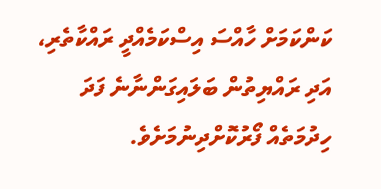ކަންކަމަށް ހާއްސަ އިސްކަމެއްދީ ރައްކާތެރި، އަދި ރައްޔިތުން ބަލައިގަންނާނެ ފަދަ ހިދުމަތެއް ފޯރުކޮށްދިނުމަށެވެ.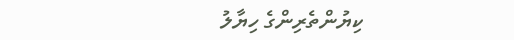ކިޔުންތެރިންގެ ހިޔާލު